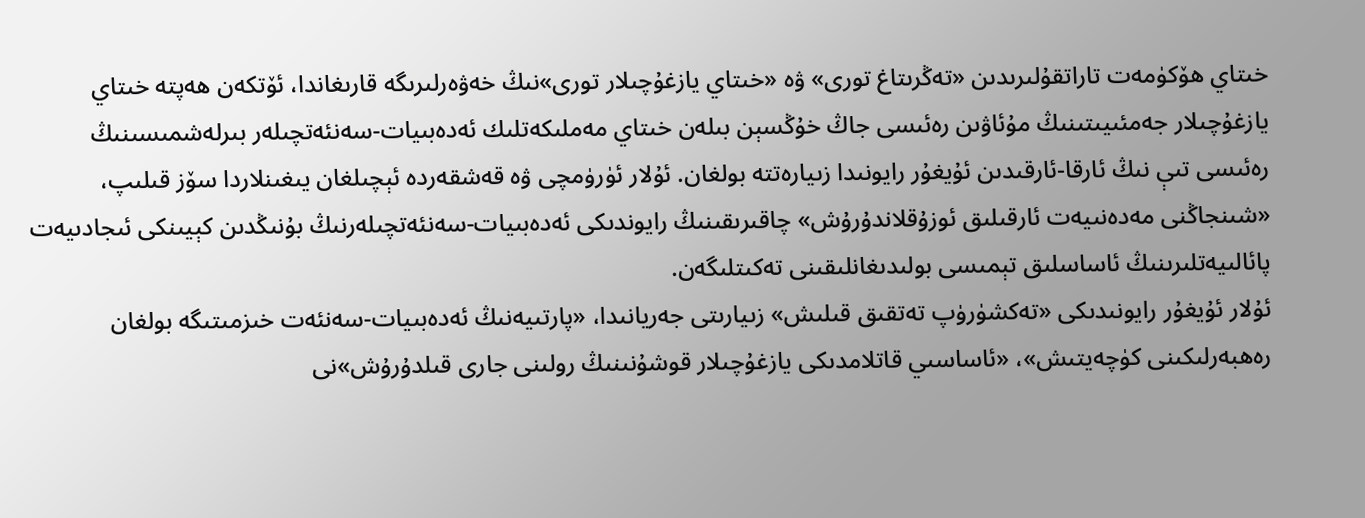خىتاي ھۆكۈمەت تاراتقۇلىرىدىن «تەڭرىتاغ تورى» ۋە «خىتاي يازغۇچىلار تورى»نىڭ خەۋەرلىرىگە قارىغاندا، ئۆتكەن ھەپتە خىتاي يازغۇچىلار جەمئىيىتىنىڭ مۇئاۋىن رەئىسى جاڭ خۇڭسېن بىلەن خىتاي مەملىكەتلىك ئەدەبىيات-سەنئەتچىلەر بىرلەشمىسىنىڭ رەئىسى تىې نىڭ ئارقا-ئارقىدىن ئۇيغۇر رايونىدا زىيارەتتە بولغان. ئۇلار ئۈرۈمچى ۋە قەشقەردە ئېچىلغان يىغىنلاردا سۆز قىلىپ، «شىنجاڭنى مەدەنىيەت ئارقىلىق ئوزۇقلاندۇرۇش» چاقىرىقىنىڭ رايوندىكى ئەدەبىيات-سەنئەتچىلەرنىڭ بۇنىڭدىن كېيىنكى ئىجادىيەت پائالىيەتلىرىنىڭ ئاساسلىق تېمىسى بولىدىغانلىقىنى تەكىتلىگەن.
ئۇلار ئۇيغۇر رايونىدىكى «تەكشۈرۈپ تەتقىق قىلىش» زىيارىتى جەريانىدا، «پارتىيەنىڭ ئەدەبىيات-سەنئەت خىزمىتىگە بولغان رەھبەرلىكىنى كۈچەيتىش»، «ئاساسىي قاتلامدىكى يازغۇچىلار قوشۇنىنىڭ رولىنى جارى قىلدۇرۇش»نى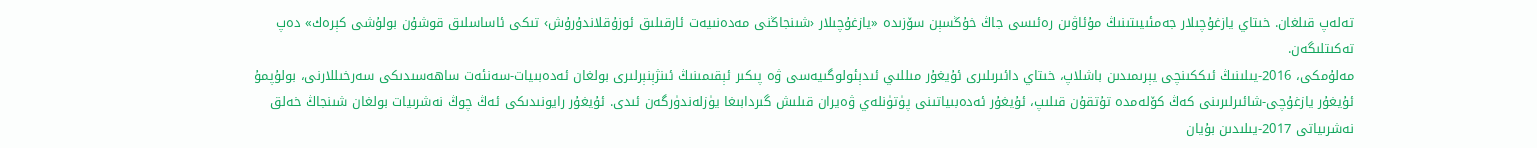تەلەپ قىلغان. خىتاي يازغۇچىلار جەمئىيىتىنىڭ مۇئاۋىن رەئىسى جاڭ خۇڭسېن سۆزىدە «يازغۇچىلار ‹شىنجاڭنى مەدەنىيەت ئارقىلىق ئوزۇقلاندۇرۇش› تىكى ئاساسلىق قوشۇن بولۇشى كېرەك» دەپ تەكىتلىگەن.
مەلۇمكى، 2016-يىلىنىڭ ئىككىنچى يېرىمىدىن باشلاپ، خىتاي دائىرىلىرى ئۇيغۇر مىللىي ئىدېئولوگىيەسى ۋە پىكىر ئېقىمىنىڭ ئىنژېنېرلىرى بولغان ئەدەبىيات-سەنئەت ساھەسىدىكى سەرخىللارنى، بولۇپمۇ ئۇيغۇر يازغۇچى-شائىرلىرىنى كەڭ كۆلەمدە تۇتقۇن قىلىپ، ئۇيغۇر ئەدەبىياتىنى پۈتۈنلەي ۋەيران قىلىش گىردابىغا يۈزلەندۈرگەن ئىدى. ئۇيغۇر رايونىدىكى ئەڭ چوڭ نەشرىيات بولغان شىنجاڭ خەلق نەشرىياتى 2017-يىلىدىن بۇيان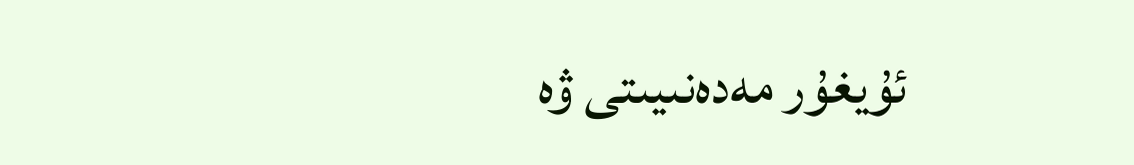ئۇيغۇر مەدەنىيىتى ۋە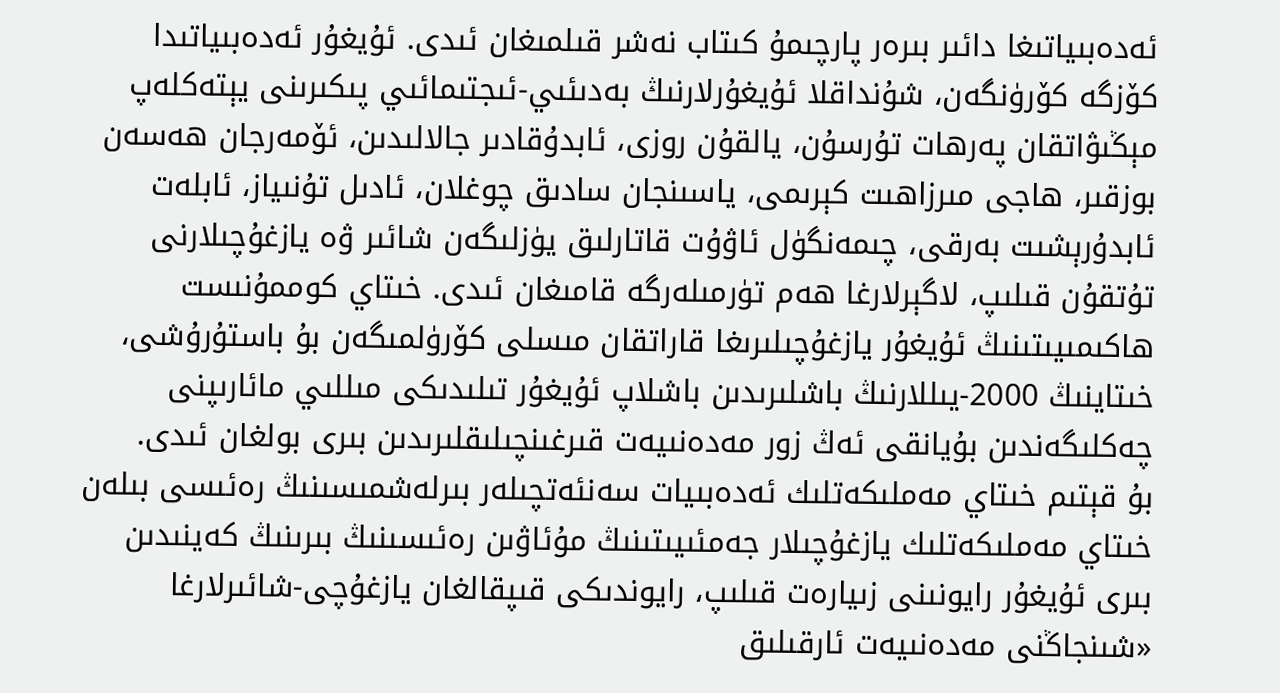ئەدەبىياتىغا دائىر بىرەر پارچىمۇ كىتاب نەشر قىلمىغان ئىدى. ئۇيغۇر ئەدەبىياتىدا كۆزگە كۆرۈنگەن، شۇنداقلا ئۇيغۇرلارنىڭ بەدىئىي-ئىجتىمائىي پىكىرىنى يېتەكلەپ مېڭىۋاتقان پەرھات تۇرسۇن، يالقۇن روزى، ئابدۇقادىر جالالىدىن، ئۆمەرجان ھەسەن بوزقىر، ھاجى مىرزاھىت كېرىمى، ياسىنجان سادىق چوغلان، ئادىل تۇنىياز، ئابلەت ئابدۇرېشىت بەرقى، چىمەنگۈل ئاۋۇت قاتارلىق يۈزلىگەن شائىر ۋە يازغۇچىلارنى تۇتقۇن قىلىپ، لاگېرلارغا ھەم تۈرمىلەرگە قامىغان ئىدى. خىتاي كوممۇنىست ھاكىمىيىتىنىڭ ئۇيغۇر يازغۇچىلىرىغا قاراتقان مىسلى كۆرۈلمىگەن بۇ باستۇرۇشى، خىتاينىڭ 2000-يىللارنىڭ باشلىرىدىن باشلاپ ئۇيغۇر تىلىدىكى مىللىي مائارىپنى چەكلىگەندىن بۇيانقى ئەڭ زور مەدەنىيەت قىرغىنچىلىقلىرىدىن بىرى بولغان ئىدى.
بۇ قېتىم خىتاي مەملىكەتلىك ئەدەبىيات سەنئەتچىلەر بىرلەشمىسىنىڭ رەئىسى بىلەن خىتاي مەملىكەتلىك يازغۇچىلار جەمئىيىتىنىڭ مۇئاۋىن رەئىسىنىڭ بىرىنىڭ كەينىدىن بىرى ئۇيغۇر رايونىنى زىيارەت قىلىپ، رايوندىكى قىپقالغان يازغۇچى-شائىرلارغا «شىنجاڭنى مەدەنىيەت ئارقىلىق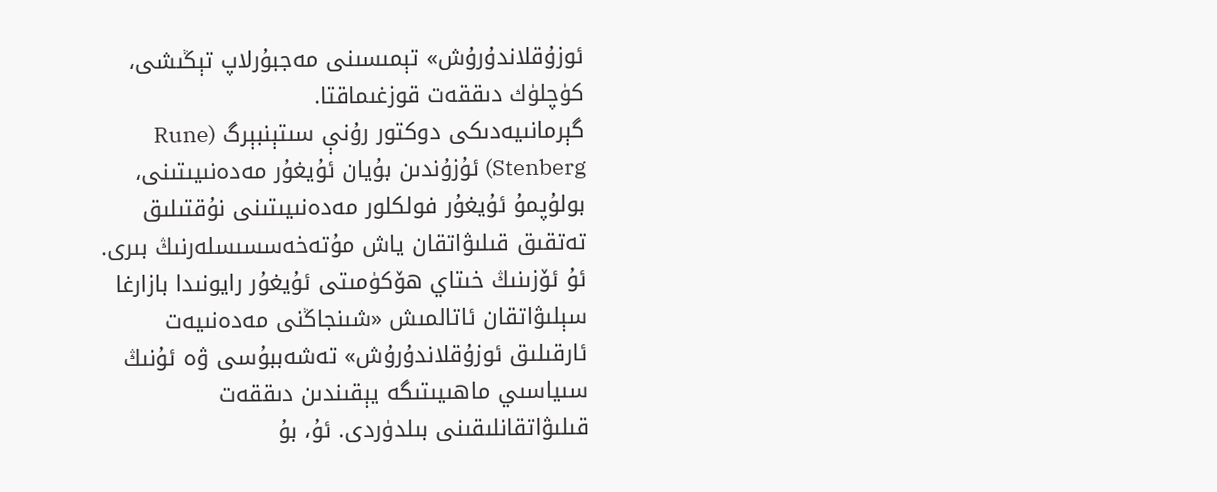ئوزۇقلاندۇرۇش» تېمىسىنى مەجبۇرلاپ تېڭىشى، كۈچلۈك دىققەت قوزغىماقتا.
گېرمانىيەدىكى دوكتور رۇنې سىتېنبېرگ (Rune Stenberg) ئۇزۇندىن بۇيان ئۇيغۇر مەدەنىيىتىنى، بولۇپمۇ ئۇيغۇر فولكلور مەدەنىيىتىنى نۇقتىلىق تەتقىق قىلىۋاتقان ياش مۇتەخەسسىسلەرنىڭ بىرى. ئۇ ئۆزىنىڭ خىتاي ھۆكۈمىتى ئۇيغۇر رايونىدا بازارغا سېلىۋاتقان ئاتالمىش «شىنجاڭنى مەدەنىيەت ئارقىلىق ئوزۇقلاندۇرۇش» تەشەببۇسى ۋە ئۇنىڭ سىياسىي ماھىيىتىگە يېقىندىن دىققەت قىلىۋاتقانلىقىنى بىلدۈردى. ئۇ، بۇ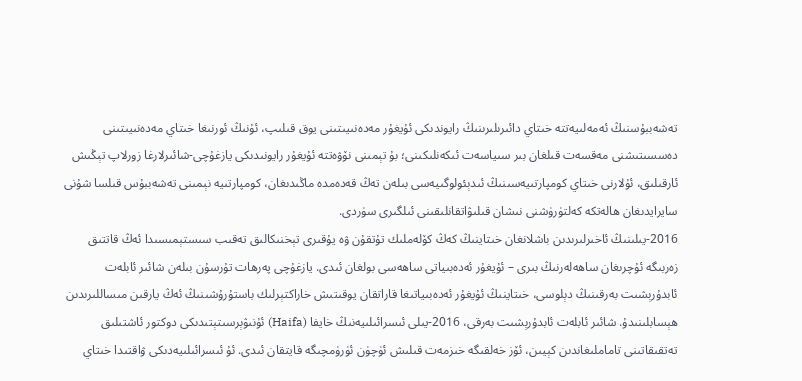تەشەببۇسنىڭ ئەمەلىيەتتە خىتاي دائىرىلىرىنىڭ رايوندىكى ئۇيغۇر مەدەنىيىتىنى يوق قىلىپ، ئۇنىڭ ئورنىغا خىتاي مەدەنىيىتىنى دەسسىتىشنى مەقسەت قىلغان بىر سىياسەت ئىكەنلىكىنى؛ بۇ تېمىنى نۆۋەتتە ئۇيغۇر رايونىدىكى يازغۇچى-شائىرلارغا زورلاپ تېڭىش ئارقىلىق، ئۇلارنى خىتاي كومپارتىيەسىنىڭ ئىدېئولوگىيەسى بىلەن تەڭ قەدەمدە ماڭىدىغان، كومپارتىيە نېمىنى تەشەببۇس قىلسا شۇنى سايرايدىغان ھالەتكە كەلتۈرۈشنى نىشان قىلىۋاتقانلىقىنى ئىلگىرى سۈردى.
2016-يىلىنىڭ ئاخىرلىرىدىن باشلانغان خىتاينىڭ كەڭ كۆلەملىك تۇتقۇن ۋە يۇقىرى تېخنىكالىق تەقىب سىستېمىسىدا ئەڭ قاتتىق زەربىگە ئۇچرىغان ساھەلەرنىڭ بىرى – ئۇيغۇر ئەدەبىياتى ساھەسى بولغان ئىدى. يازغۇچى پەرھات تۇرسۇن بىلەن شائىر ئابلەت ئابدۇرېشىت بەرقىنىڭ دېلوسى، خىتاينىڭ ئۇيغۇر ئەدەبىياتىغا قاراتقان يوقىتىش خاراكتېرلىك باستۇرۇشىنىڭ ئەڭ يارقىن مىساللىرىدىن ھېسابلىنىدۇ. شائىر ئابلەت ئابدۇرېشىت بەرقى، 2016-يىلى ئىسرائىلىيەنىڭ خايفا (Haifa) ئۇنىۋېرسىتېتىدىكى دوكتور ئاشتىلىق تەتقىقاتىنى تاماملىغاندىن كېيىن، ئۆز خەلقىگە خىزمەت قىلىش ئۈچۈن ئۈرۈمچىگە قايتقان ئىدى. ئۇ ئىسرائىلىيەدىكى ۋاقتىدا خىتاي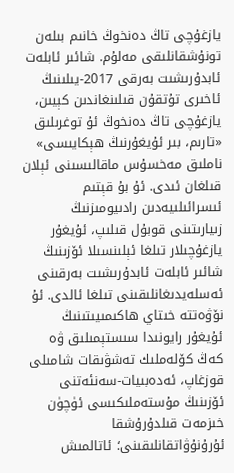يازغۇچى تاڭ دەنخوڭ خانىم بىلەن تونۇشقانلىقى مەلۇم. شائىر ئابلەت ئابدۇرىشىت بەرقى 2017-يىلىنىڭ ئاخىرى تۇتقۇن قىلىنغاندىن كېيىن، يازغۇچى تاڭ دەنخوڭ ئۇ توغرىلىق «تارىم، بىر ئۇيغۇرنىڭ ھېكايىسى» ناملىق مەخسۇس ماقالىسىنى ئېلان قىلغان ئىدى. ئۇ بۇ قېتىم ئىسرائىلىيەدىن رادىيومىزنىڭ زىيارىتىنى قوبۇل قىلىپ، ئۇيغۇر يازغۇچىلار تىلغا ئېلىنسىلا ئۆزىنىڭ شائىر ئابلەت ئابدۇرىشىت بەرقىنى ئەسلەيدىغانلىقىنى تىلغا ئالدى. ئۇ نۆۋەتتە خىتاي ھاكىمىيىتىنىڭ ئۇيغۇر رايونىدا سىستېمىلىق ۋە كەڭ كۆلەملىك تەشۋىقات شامىلى قوزغاپ، ئەدەبىيات-سەنئەتنى ئۆزىنىڭ مۇستەملىكىسى ئۈچۈن خىزمەت قىلدۇرۇشقا ئۇرۇنۇۋاتقانلىقىنى؛ ئاتالمىش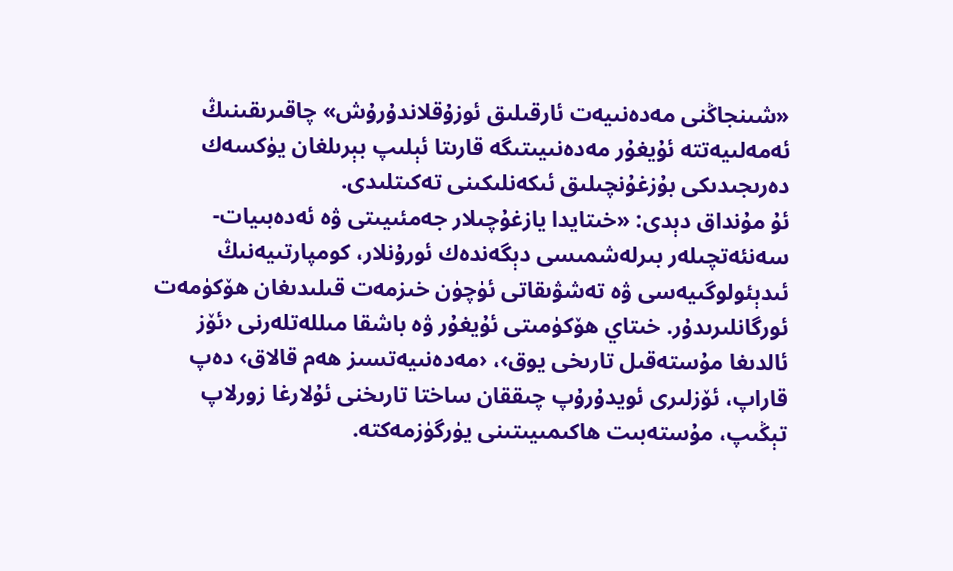«شىنجاڭنى مەدەنىيەت ئارقىلىق ئوزۇقلاندۇرۇش» چاقىرىقىنىڭ ئەمەلىيەتتە ئۇيغۇر مەدەنىيىتىگە قارىتا ئېلىپ بېرىلغان يۈكسەك دەرىجىدىكى بۇزغۇنچىلىق ئىكەنلىكىنى تەكىتلىدى.
ئۇ مۇنداق دېدى: «خىتايدا يازغۇچىلار جەمئىيىتى ۋە ئەدەبىيات-سەنئەتچىلەر بىرلەشمىسى دېگەندەك ئورۇنلار، كومپارتىيەنىڭ ئىدېئولوگىيەسى ۋە تەشۋىقاتى ئۈچۈن خىزمەت قىلىدىغان ھۆكۈمەت ئورگانلىرىدۇر. خىتاي ھۆكۈمىتى ئۇيغۇر ۋە باشقا مىللەتلەرنى ‹ئۆز ئالدىغا مۇستەقىل تارىخى يوق›، ‹مەدەنىيەتسىز ھەم قالاق› دەپ قاراپ، ئۆزلىرى ئويدۇرۇپ چىققان ساختا تارىخنى ئۇلارغا زورلاپ تېڭىپ، مۇستەبىت ھاكىمىيىتىنى يۈرگۈزمەكتە.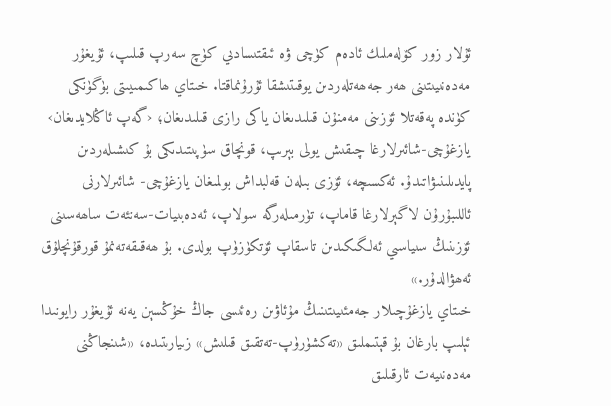ئۇلار زور كۆلەملىك ئادەم كۈچى ۋە ئىقتىسادىي كۈچ سەرپ قىلىپ، ئۇيغۇر مەدەنىيىتىنى ھەر جەھەتلەردىن يوقىتىشقا ئۇرۇنماقتا. خىتاي ھاكىمىيىتى بۈگۈنكى كۈندە پەقەتلا ئۆزىنى مەمنۇن قىلىدىغان ياكى رازى قىلىدىغان؛ ‹گەپ ئاڭلايدىغان› يازغۇچى-شائىرلارغا چىقىش يولى بېرىپ، قونچاق سۈپىتىدىكى بۇ كىشىلەردىن پايدىلىنىۋاتىدۇ. ئەكسىچە، ئۆزى بىلەن قەلبداش بولمىغان يازغۇچى- شائىرلارنى ئاللىبۇرۇن لاگېرلارغا قاماپ، تۈرمىلەرگە سولاپ، ئەدەبىيات-سەنئەت ساھەسىنى ئۆزىنىڭ سىياسىي ئەلگىكىدىن تاسقاپ ئۆتكۈزۈپ بولدى. بۇ ھەقىقەتەنمۇ قورقۇنچلۇق ئەھۋالدۇر.»
خىتاي يازغۇچىلار جەمئىيىتىنىڭ مۇئاۋىن رەئىسى جاڭ خۇڭسېن يەنە ئۇيغۇر رايونىدا ئېلىپ بارغان بۇ قېتىملىق «تەكشۈرۈپ-تەتقىق قىلىش» زىيارىتىدە، «شىنجاڭنى مەدەنىيەت ئارقىلىق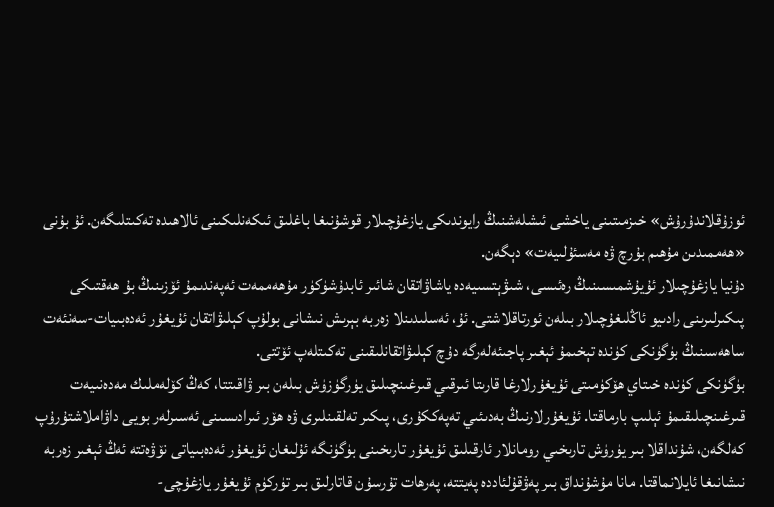ئوزۇقلاندۇرۇش» خىزمىتىنى ياخشى ئىشلەشنىڭ رايوندىكى يازغۇچىلار قوشۇنىغا باغلىق ئىكەنلىكىنى ئالاھىدە تەكىتلىگەن. ئۇ بۇنى «ھەممىدىن مۇھىم بۇرچ ۋە مەسئۇلىيەت» دېگەن.
دۇنيا يازغۇچىلار ئۇيۇشمىسىنىڭ رەئىسى، شىۋېتسىيەدە ياشاۋاتقان شائىر ئابدۇشۈكۈر مۇھەممەت ئەپەندىمۇ ئۆزىنىڭ بۇ ھەقتىكى پىكىرلىرىنى رادىيو ئاڭلىغۇچىلار بىلەن ئورتاقلاشتى. ئۇ، ئەسلىدىنلا زەربە بېرىش نىشانى بولۇپ كېلىۋاتقان ئۇيغۇر ئەدەبىيات-سەنئەت ساھەسىنىڭ بۈگۈنكى كۈندە تېخىمۇ ئېغىر پاجىئەلەرگە دۇچ كېلىۋاتقانلىقىنى تەكىتلەپ ئۆتتى.
بۈگۈنكى كۈندە خىتاي ھۆكۈمىتى ئۇيغۇرلارغا قارىتا ئىرقىي قىرغىنچىلىق يۈرگۈزۈش بىلەن بىر ۋاقىتتا، كەڭ كۆلەملىك مەدەنىيەت قىرغىنچىلىقىمۇ ئېلىپ بارماقتا. ئۇيغۇرلارنىڭ بەدىئىي تەپەككۇرى، پىكىر تەلقىنلىرى ۋە ھۆر ئىرادىسىنى ئەسىرلەر بويى داۋاملاشتۇرۇپ كەلگەن، شۇنداقلا بىر يۈرۈش تارىخىي رومانلار ئارقىلىق ئۇيغۇر تارىخىنى بۈگۈنگە ئۇلىغان ئۇيغۇر ئەدەبىياتى نۆۋەتتە ئەڭ ئېغىر زەربە نىشانىغا ئايلانماقتا. مانا مۇشۇنداق بىر پەۋقۇلئاددە پەيتتە، پەرھات تۇرسۇن قاتارلىق بىر تۈركۈم ئۇيغۇر يازغۇچى-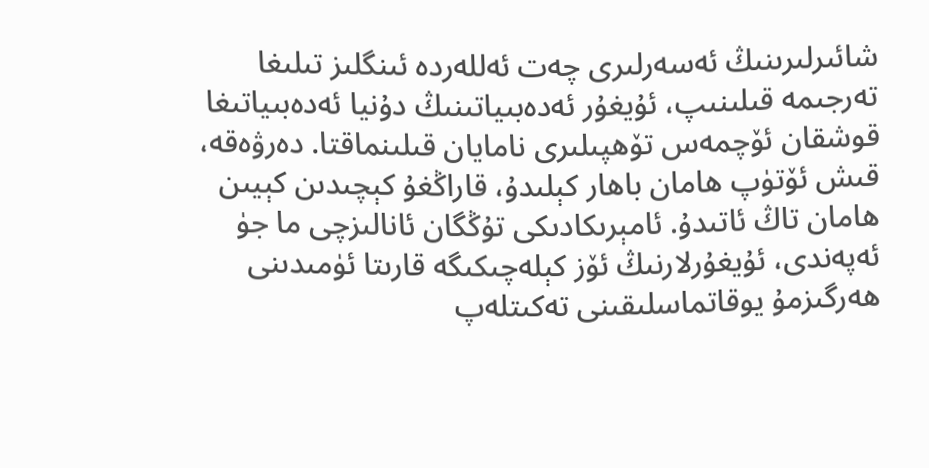شائىرلىرىنىڭ ئەسەرلىرى چەت ئەللەردە ئىنگلىز تىلىغا تەرجىمە قىلىنىپ، ئۇيغۇر ئەدەبىياتىنىڭ دۇنيا ئەدەبىياتىغا قوشقان ئۆچمەس تۆھپىلىرى نامايان قىلىنماقتا. دەرۋەقە، قىش ئۆتۈپ ھامان باھار كېلىدۇ، قاراڭغۇ كېچىدىن كېيىن ھامان تاڭ ئاتىدۇ. ئامېرىكادىكى تۇڭگان ئانالىزچى ما جۈ ئەپەندى، ئۇيغۇرلارنىڭ ئۆز كېلەچىكىگە قارىتا ئۈمىدىنى ھەرگىزمۇ يوقاتماسلىقىنى تەكىتلەپ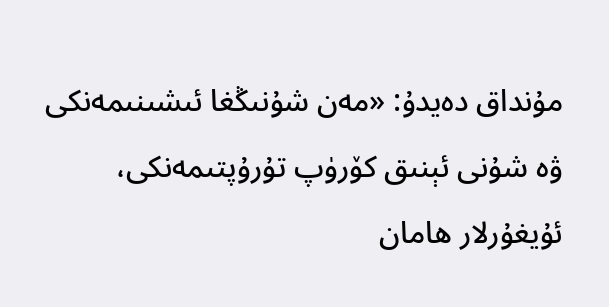مۇنداق دەيدۇ: «مەن شۇنىڭغا ئىشىنىمەنكى ۋە شۇنى ئېنىق كۆرۈپ تۇرۇپتىمەنكى، ئۇيغۇرلار ھامان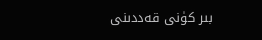بىر كۈنى قەددىنى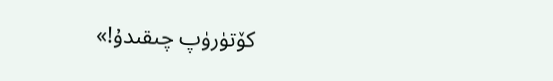كۆتۈرۈپ چىقىدۇ!»